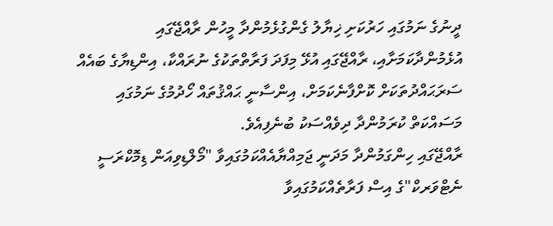ދީނުގެ ނަމުގައި ހަރުކަށި ޚިޔާލު ގެންގުޅެމުންދާ މީހުން ރާއްޖޭގައި އުޅެމުންދާކަމަށާއި، ރާއްޖޭގައި އުޅޭ މިފަދަ ފަރާތްތަކުގެ ނުރައްކާ، އިންޑިޔާގެ ބައެއް ސަރަޙައްދުތަކަށް ކޮށްފާނެކަމަށް، އިންސާނީ ޙައްޤުތައް ހޯދުމުގެ ނަމުގައި މަސައްކަތް ކުރަމުންދާ ދިވެއްސަކު ބުނެފިއެވެ.
ރާއްޖޭގައި ހިންގަމުންދާ މަދަނީ ޖަމިއްޔާއެއްކަމުގައިވާ "މޯލްޑިވިއަން ޑިމޮކްރަސީ ނެޓްވަރކް"ގެ އިސް ފަރާތެއްކަމުގައިވާ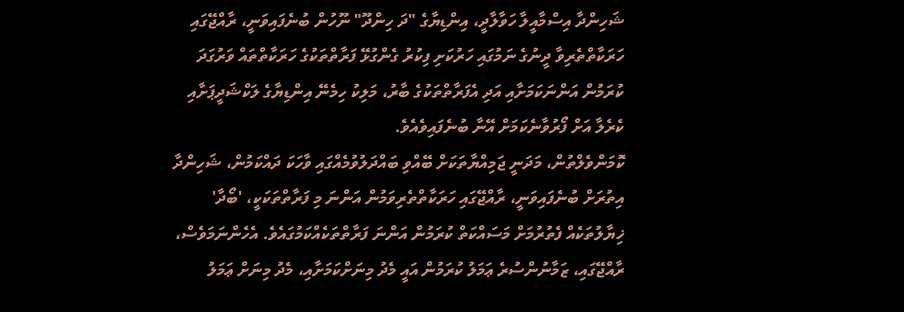ޝަހިންދާ އިސްމާއީލާ ހަވާލާދީ، އިންޑިޔާގެ "ދަ ހިންދޫ" ނޫހުން ބުނެފައިވަނީ، ރާއްޖޭގައި ހަރަކާތްތެރިވާ ދީނުގެ ނަމުގައި ހަރުކަށި ފިކުރު ގެންގުޅޭ ފަރާތްތަކުގެ ހަރަކާތްތައް ވަރުގަދަ ކުރަމުން އަންނަކަމަށާއި އަދި އެފަރާތްތަކުގެ ބާރު، މަލިކު ހިމެނޭ އިންޑިޔާގެ ލަކްޝަދީޕަށާއި ކެރެލާ އަށް ފޯރުވާނެކަމަށް އޭނާ ބުނެފައިވެއެވެ.
ކޮމަންވެލްތުން، މަދަނީ ޖަމިއްޔާތަކަށް ބޭއްވި ބައްދަލުވުމެއްގައި ވާހަކަ ދައްކަމުން، ޝަހިންދާ އިތުރަށް ބުނެފައިވަނީ، ރާއްޖޭގައި ހަރަކާތްތެރިވަމުން އަންނަ މި ފަރާތްތަކަކީ، 'ބޯދާ' ޚިޔާލުތަކެއް ފެތުރުމަށް މަސައްކަތް ކުރަމުން އަންނަ ފަރާތްތަކެއްކަމުގައެވެ. އެހެންނަމަވެސް، ރާއްޖޭގައި، ޒަމާނުންސުރެ ޢަމަލު ކުރަމުން އައީ މެދު މިނަށްކަމަށާއި، މެދު މިނަށް ޢަމަލު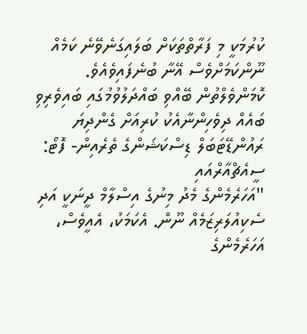ކުރުމަކީ މި ފަރާތްތަކަށް ބަލައިގަނެވޭނެ ކަމެއް ނޫންކަމަށްވެސް އޭނާ ބުނެފައިވެއެވެ.
ކޮމަންވެލްތުން ބޭއްވި ބައްދަލުވުމުގައި ބައިވެރިވި ބައެއް ދިވެހިންނާއެކު ކުރިއަށް ގެންދިޔަ ރައުންޑޭޓަބަލް ޑިސްކަޝަންގެ ތެރެއިން- ފޮޓޯ: ސީއެޗްއާރްއައި
"އަހަރެމެންގެ މެދު މިނުގެ އިސްލާމް ދީނަކީ އަދި ސެކިއުލަރިޒަމެއް ނޫން. އެކަމަކު، އެއީވެސް، އަހަރެމެންގެ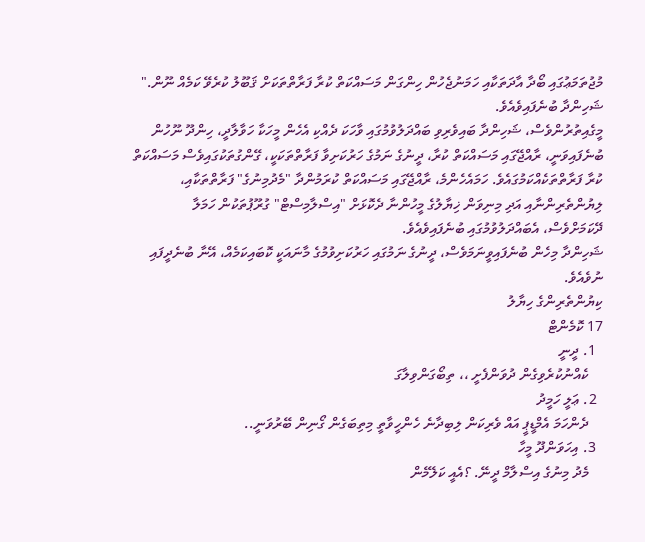މުޖުތަމަޢުގައި ބޯދާ އާދަތަކާއި ހަމަނުޖެހުން ހިންގަން މަސައްކަތް ކުރާ ފަރާތްތަކަށް ޤަބޫލު ކުރެވޭ ކަމެއް ނޫން." ޝަހިންދާ ބުނެފައިވެއެވެ.
މީގެއިތުރުންވެސް، ޝަހިންދާ ބައިވެރިވި ބައްދަލުވުމުގައި ވާހަކަ ދެއްކި އެހެން މީހަކާ ހަވާލާދީ، ހިންދޫ ނޫހުން ބުނެފައިވަނީ، ރާއްޖޭގައި މަސައްކަތް ކުރާ، ދީނުގެ ނަމުގެ ހަރުކަށިވާ ފަރާތްތަކަކީ، ގޭންގުތަކުގައިވެސް މަސައްކަތް ކުރާ ފަރާތްތަކެއްކަމުގައެވެ. ހަމައެހެންމެ، ރާއްޖޭގައި މަސައްކަތް ކުރަމުންދާ "މެދުމިނުގެ" ފަރާތްތަކާއި، ލިޔުންތެރިންނާއި އަދި މިނިވަން ޚިޔާލުގެ މީހުންނާ ދެކޮޅަށް "އިސްލާމިސްޓް" ގުރޫޕުތަކުން ހަމަލާ ދޭކަމަށްވެސް، އެބައްދަލުވުމުގައި ބުނެފައިވެއެވެ.
ޝަހިންދާ މިހެން ބުނެފައިވީނަމަވެސް، ދީނުގެ ނަމުގައި ހަރުކަށިވުމުގެ މާނައަކީ ކޮބައިކަމެއް، އޭނާ ބުނެދީފައި ނުވެއެވެ.
ކިޔުންތެރިންގެ ހިޔާލު
17 ކޮމެންޓް
  1. ދީނީ
    ކެއްނުކުރެވިގެން ދުވަންފެށީ ،، ތިބޯގަންވިލާގަ
  2. ޢަލީ ހަމީދު
    ދެންހަމަ އެމްޑީޕީ އައް ވެރިކަން ލިބިދާނެ ހެންހީވާތީ މިތިބަގެން ގޯނިން ބޭރުވަނީ..
  3. އިހަވަންދޫ މީހާ
    މެދު މިނުގެ އިސްލާމް ދީނޭ. ؟އެއީ ކަލޭމެން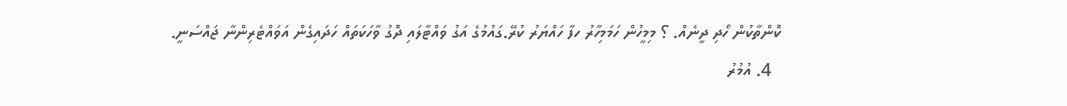ކޮންތާކުން ހޯދި ދީނެއް. ؟ މިމީހުން ހަމަމިހާރު ހފާ ހައްޔަރު ކުރޭ.ގައުމުގެ އަގު ވައްޓާލައި ދޮގު ވާހަކަތައް ހަދައިގެން އަވައްޓެރިންނާ ޖައްސަނީ.
  4. އުމުރު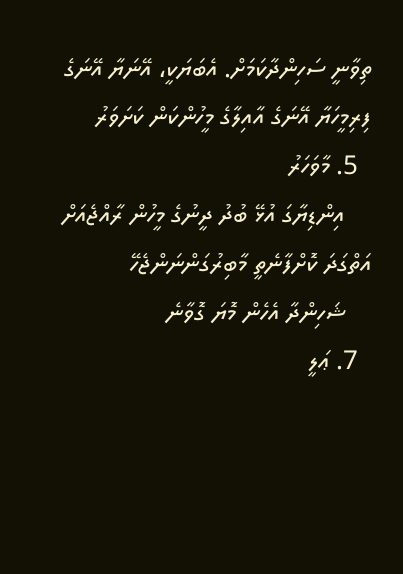ތިވާނީ ސަހިންދާކަމަށް. އެބަޔަކީ، އޭނަޔާ އޭނަގެ ފިރިމީހަޔާ އޭނަގެ އާއިލާގެ މީހުންކަން ކަށަވަރު
  5. މާވަހަރު
    އިންޑިޔާގަ އުޅޭ ބުދު ދީނުގެ މީހުން ރާއްޖެއަށް އަތްގަދަ ކޮށްފާނެތީ މާބިރުގަންނަންޖެހޭ
    ޝަހިންދާ އެހެން މޮޔަ ގޮވާނެ
  7. ޢަލީ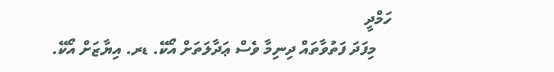ހަމްދީ
    މިފަދަ ފަތުވާތައް ދިނިމާ ވެސް ޢަދާލަތަށް އޯކޭ. ޑރ. އިޔާޒަށް އޯކޭ.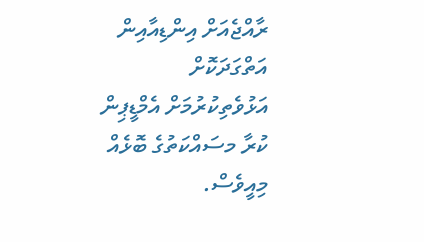ރާއްޖެއަށް އިންޑިއާއިން އަތްގަދަކޮށް އަޅުވެތިކުރުމަށް އެމްޑީޕިން ކުރާ މސައްކަތުގެ ބޮޅެއް މިއީވެސް.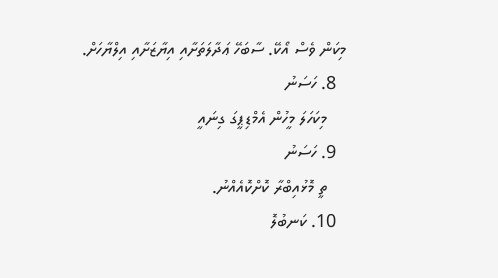މިކަން ވެސް އޯކޭ. ސާބަހޭ ޢަދާލަތަށާއި އިޔާޒަށާއި އިލްޔާހަށް.
  8. ހަސަނު
    މިކަހަލަ މީހުން އެމްޑިޕީގަ ގިނައީ
  9. ހަސަނު
    ތީ މޮޅުއިބްރާ ކޮށްކޮއެއްނު.
  10. ކަނބުލޮ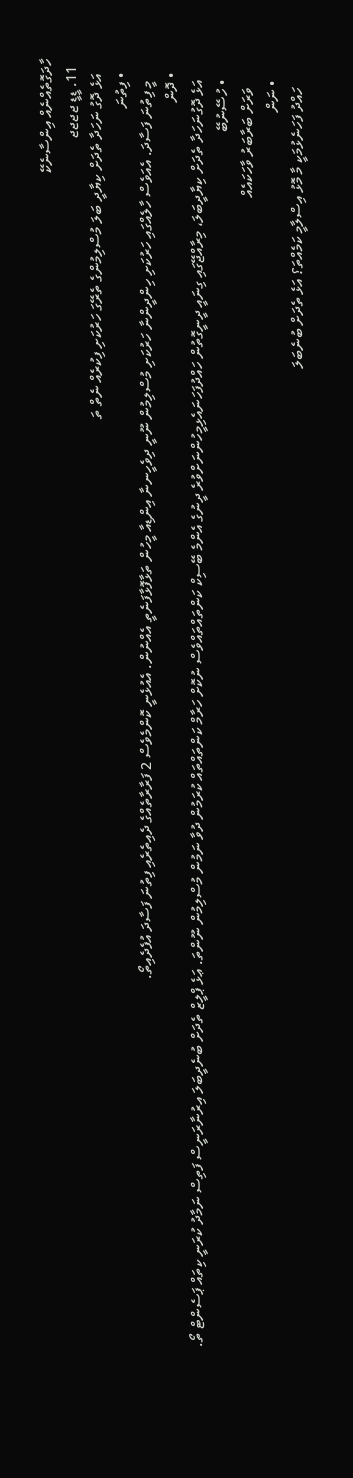ހާދަގޮތެއްނެއް އިންސާނެކޭ
  11. ޑީޑީ ޖޖޖޖ
    އަޅެ ދޮގު ނަހަދާ ތެދަށް ކިޔާދީ ބަލަ މުސްލިމުންގެ ތެރޭގަ ހަރުކަށި ފިކުރެއް ނެތް ތަ
    • ފިތުނަ
      މީ ފިތުނަ ފަސާދަ. އެއަވެސް ހާލެއްގައި ހަރުކަށި ހިންދީންނާ ހަރުކަށި މުސްލިމުން ނޫނީ ދިވެހީނނާ އިންޑިއާ މީހުން ތަޅާފޮޅާފަނެތީ އެއްނުން. އެއުޅެނީ ކޮންމެވެސް 2 ފަރާރާތެއްގެ ދެއިތެރެއި ފިތުނަ ފަސާދަ އުފެދެއިތޯ.
    • ދޮން
      އަޅެ ދޮގުނަހަދާ ތެދަށް ކިޔާދީބަލަ، މިރާއްޖޭގައި ގިނައީ ދީނީގޮތުން ހައްދުފަހަނައެޅިމީހުންނަށްވުރެ ދީނުގެ އެންމެ ބޭސިކް ކަންތައްތައްވެސް ނުކޮށް ހަރާމް ކަންތައްތައް ކުރަމުން ދުވާ ނަމުން މުސްލިމުން ނޫންތަ. ޢަޅެ ޕްލީޒް ތެދަށް ބުނެދީބަލަ އިރުނާރަނީސް ފަތިސް ނަމާދު ކުރަނީ ކިތައް ޕަސެންޓް ތޯ.
      • ހުސޭނުބޭ
        ވަރަށް ބަރާބަރު ވާހަކައެއް
      • ނަން
        ހައްދު ފަހަނެޅުމަކީ މާ މޮޅު އިސްލާމީ ކަމެއްތަ؟ އަޅެ ތެދަށް ބުނެބަލަ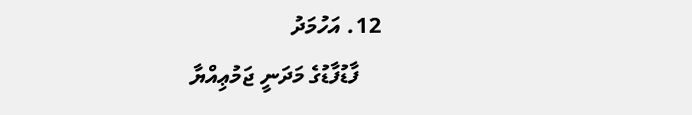12. އަހުމަދު
    ފާޑުފާޑުގެ މަދަނީ ޖަމުޢިއްޔާ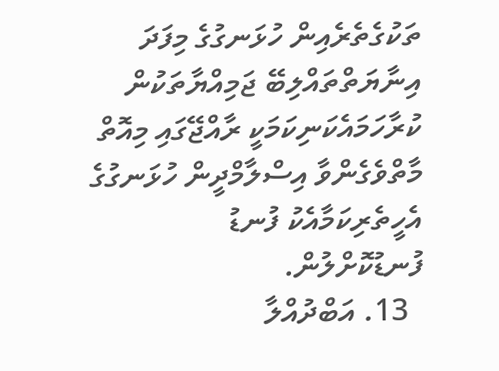ތަކުގެތެރެއިން ހުޅަނގުގެ މިފަދަ އިނާޔަތްތައްލިބޭ ޖަމިއްޔާތަކުން ކުރާހަމައެކަނިކަމަކީ ރާއްޖޭގައި މިއޮތް މާތްވެގެންވާ އިސްލާމްދީން ހުޅަނގުގެ އެހީތެރިކަމާއެކު ފުނޑު ފުނޑުކޮށްލުން.
  13. އަބްދުއްލާ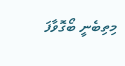މިތިބެނީ ބޯގޮވާފަ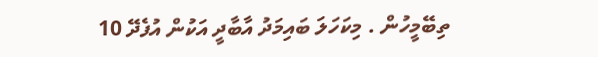ތިބޭމީހުން . މިކަހަލަ ބައިމަދު އާބާދީ އަކުން އުފެދޭ 10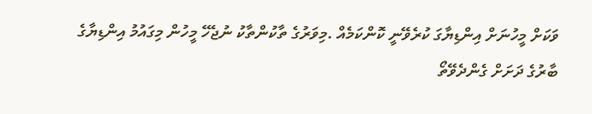ވަކަށް މީހުނަށް އިންޑިޔާގަ ކުރެވޭނީ ކޮންކަމެއް .މިވަރުގެ ތާކުންތާކު ނުޖެހޭ މީހުން މިގައުމު އިންޑިޔާގެ ބާރުގެ ދަށަށް ގެންދެވޭތޯ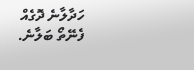ހަދާލާނެ ދޮގެއް ފެނޭތޯ ބަލާނެ.